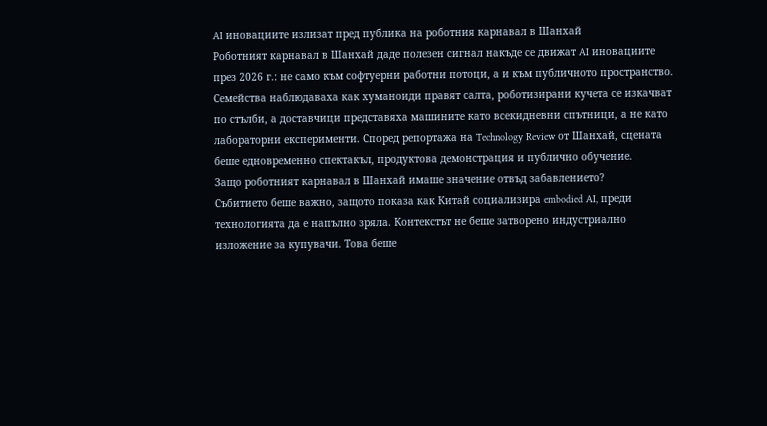AI иновациите излизат пред публика на роботния карнавал в Шанхай
Роботният карнавал в Шанхай даде полезен сигнал накъде се движат AI иновациите през 2026 г.: не само към софтуерни работни потоци, а и към публичното пространство. Семейства наблюдаваха как хуманоиди правят салта, роботизирани кучета се изкачват по стълби, а доставчици представяха машините като всекидневни спътници, а не като лабораторни експерименти. Според репортажа на Technology Review от Шанхай, сцената беше едновременно спектакъл, продуктова демонстрация и публично обучение.
Защо роботният карнавал в Шанхай имаше значение отвъд забавлението?
Събитието беше важно, защото показа как Китай социализира embodied AI, преди технологията да е напълно зряла. Контекстът не беше затворено индустриално изложение за купувачи. Това беше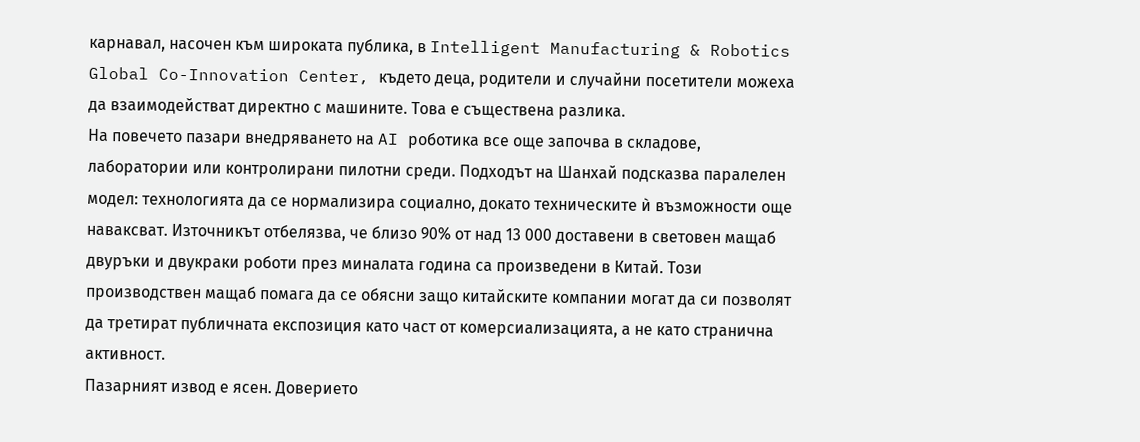карнавал, насочен към широката публика, в Intelligent Manufacturing & Robotics Global Co-Innovation Center, където деца, родители и случайни посетители можеха да взаимодействат директно с машините. Това е съществена разлика.
На повечето пазари внедряването на AI роботика все още започва в складове, лаборатории или контролирани пилотни среди. Подходът на Шанхай подсказва паралелен модел: технологията да се нормализира социално, докато техническите ѝ възможности още наваксват. Източникът отбелязва, че близо 90% от над 13 000 доставени в световен мащаб двуръки и двукраки роботи през миналата година са произведени в Китай. Този производствен мащаб помага да се обясни защо китайските компании могат да си позволят да третират публичната експозиция като част от комерсиализацията, а не като странична активност.
Пазарният извод е ясен. Доверието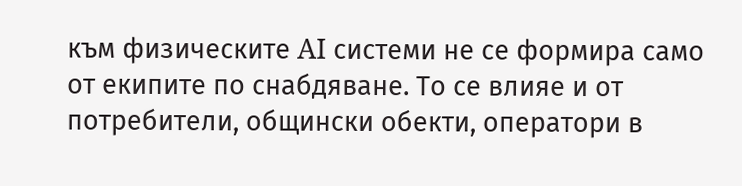към физическите AI системи не се формира само от екипите по снабдяване. То се влияе и от потребители, общински обекти, оператори в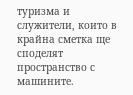туризма и служители, които в крайна сметка ще споделят пространство с машините.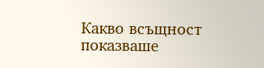Какво всъщност показваше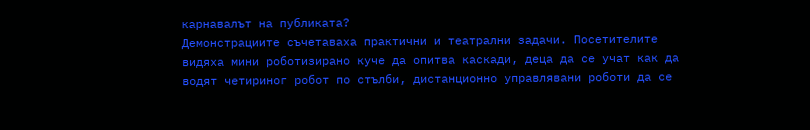карнавалът на публиката?
Демонстрациите съчетаваха практични и театрални задачи. Посетителите видяха мини роботизирано куче да опитва каскади, деца да се учат как да водят четириног робот по стълби, дистанционно управлявани роботи да се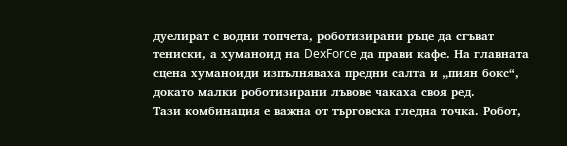дуелират с водни топчета, роботизирани ръце да сгъват тениски, а хуманоид на DexForce да прави кафе. На главната сцена хуманоиди изпълняваха предни салта и „пиян бокс“, докато малки роботизирани лъвове чакаха своя ред.
Тази комбинация е важна от търговска гледна точка. Робот,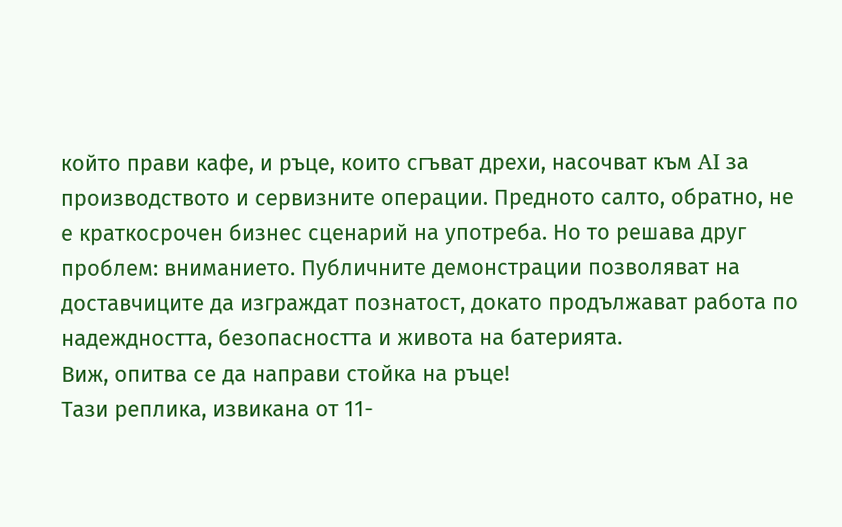който прави кафе, и ръце, които сгъват дрехи, насочват към AI за производството и сервизните операции. Предното салто, обратно, не е краткосрочен бизнес сценарий на употреба. Но то решава друг проблем: вниманието. Публичните демонстрации позволяват на доставчиците да изграждат познатост, докато продължават работа по надеждността, безопасността и живота на батерията.
Виж, опитва се да направи стойка на ръце!
Тази реплика, извикана от 11-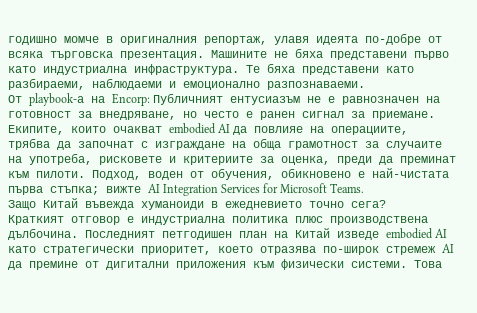годишно момче в оригиналния репортаж, улавя идеята по-добре от всяка търговска презентация. Машините не бяха представени първо като индустриална инфраструктура. Те бяха представени като разбираеми, наблюдаеми и емоционално разпознаваеми.
От playbook-а на Encorp: Публичният ентусиазъм не е равнозначен на готовност за внедряване, но често е ранен сигнал за приемане. Екипите, които очакват embodied AI да повлияе на операциите, трябва да започнат с изграждане на обща грамотност за случаите на употреба, рисковете и критериите за оценка, преди да преминат към пилоти. Подход, воден от обучения, обикновено е най-чистата първа стъпка; вижте AI Integration Services for Microsoft Teams.
Защо Китай въвежда хуманоиди в ежедневието точно сега?
Краткият отговор е индустриална политика плюс производствена дълбочина. Последният петгодишен план на Китай изведе embodied AI като стратегически приоритет, което отразява по-широк стремеж AI да премине от дигитални приложения към физически системи. Това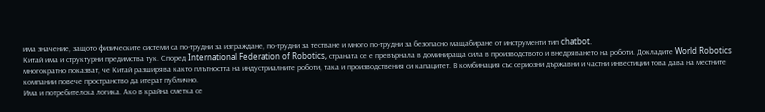има значение, защото физическите системи са по-трудни за изграждане, по-трудни за тестване и много по-трудни за безопасно мащабиране от инструменти тип chatbot.
Китай има и структурни предимства тук. Според International Federation of Robotics, страната се е превърнала в доминираща сила в производството и внедряването на роботи. Докладите World Robotics многократно показват, че Китай разширява както плътността на индустриалните роботи, така и производствения си капацитет. В комбинация със сериозни държавни и частни инвестиции това дава на местните компании повече пространство да итерат публично.
Има и потребителска логика. Ако в крайна сметка се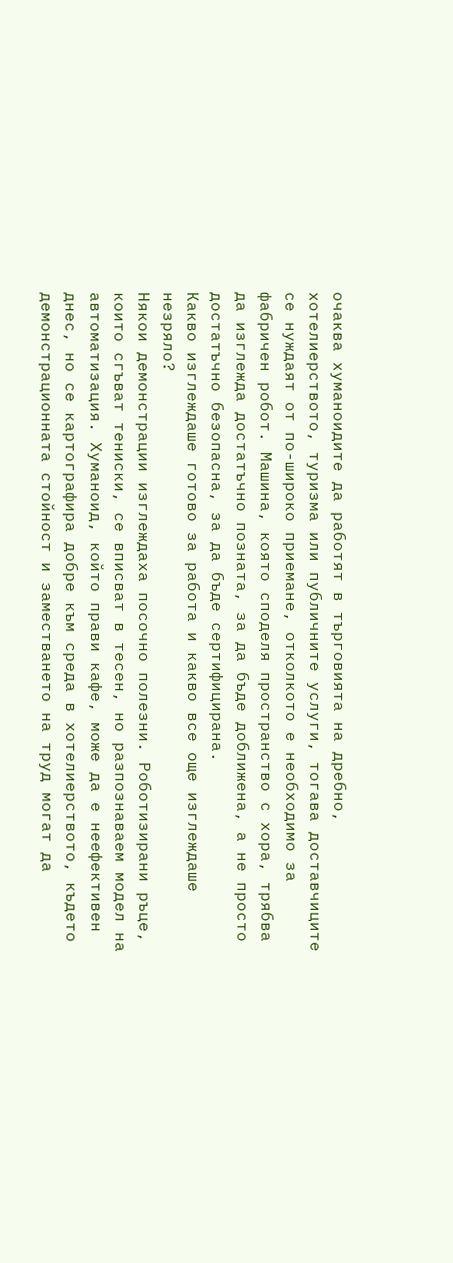очаква хуманоидите да работят в търговията на дребно, хотелиерството, туризма или публичните услуги, тогава доставчиците се нуждаят от по-широко приемане, отколкото е необходимо за фабричен робот. Машина, която споделя пространство с хора, трябва да изглежда достатъчно позната, за да бъде доближена, а не просто достатъчно безопасна, за да бъде сертифицирана.
Какво изглеждаше готово за работа и какво все още изглеждаше незряло?
Някои демонстрации изглеждаха посочно полезни. Роботизирани ръце, които сгъват тениски, се вписват в тесен, но разпознаваем модел на автоматизация. Хуманоид, който прави кафе, може да е неефективен днес, но се картографира добре към среда в хотелиерството, където демонстрационната стойност и заместването на труд могат да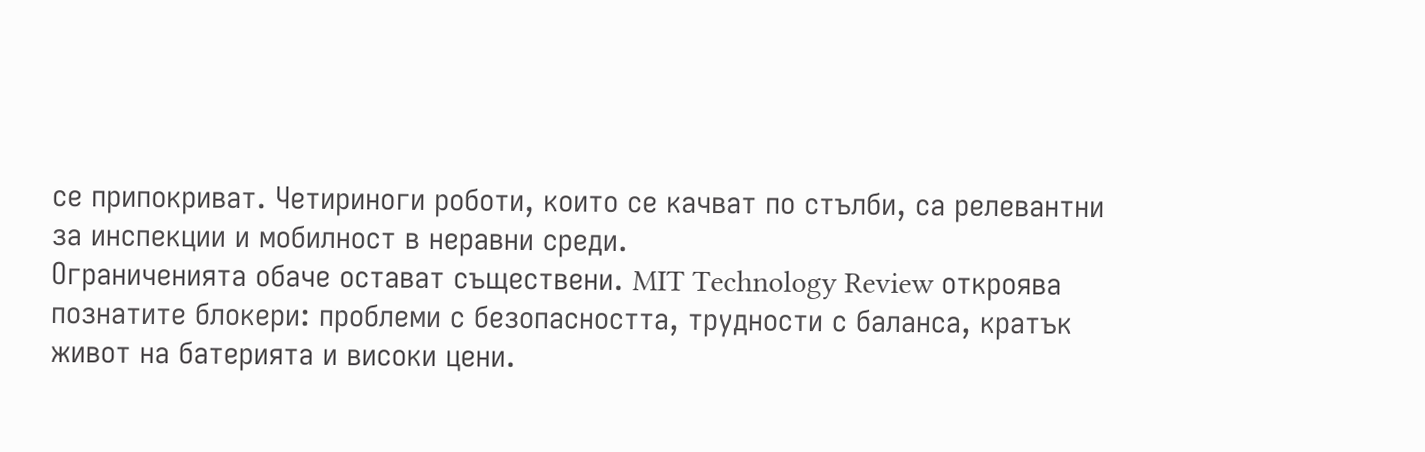се припокриват. Четириноги роботи, които се качват по стълби, са релевантни за инспекции и мобилност в неравни среди.
Ограниченията обаче остават съществени. MIT Technology Review откроява познатите блокери: проблеми с безопасността, трудности с баланса, кратък живот на батерията и високи цени.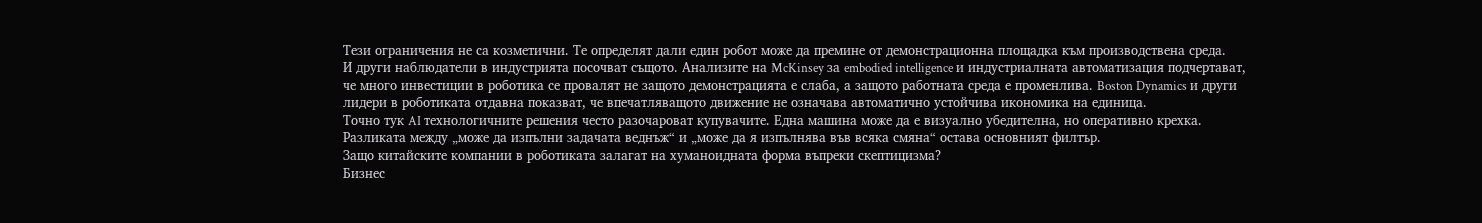Тези ограничения не са козметични. Те определят дали един робот може да премине от демонстрационна площадка към производствена среда.
И други наблюдатели в индустрията посочват същото. Анализите на McKinsey за embodied intelligence и индустриалната автоматизация подчертават, че много инвестиции в роботика се провалят не защото демонстрацията е слаба, а защото работната среда е променлива. Boston Dynamics и други лидери в роботиката отдавна показват, че впечатляващото движение не означава автоматично устойчива икономика на единица.
Точно тук AI технологичните решения често разочароват купувачите. Една машина може да е визуално убедителна, но оперативно крехка. Разликата между „може да изпълни задачата веднъж“ и „може да я изпълнява във всяка смяна“ остава основният филтър.
Защо китайските компании в роботиката залагат на хуманоидната форма въпреки скептицизма?
Бизнес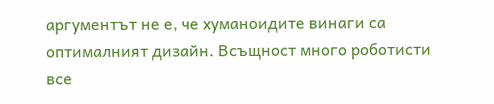аргументът не е, че хуманоидите винаги са оптималният дизайн. Всъщност много роботисти все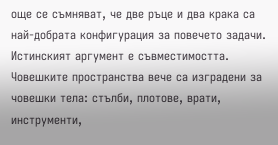още се съмняват, че две ръце и два крака са най-добрата конфигурация за повечето задачи. Истинският аргумент е съвместимостта.
Човешките пространства вече са изградени за човешки тела: стълби, плотове, врати, инструменти,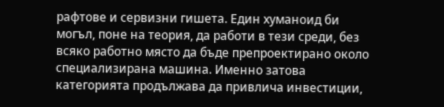рафтове и сервизни гишета. Един хуманоид би могъл, поне на теория, да работи в тези среди, без всяко работно място да бъде препроектирано около специализирана машина. Именно затова категорията продължава да привлича инвестиции,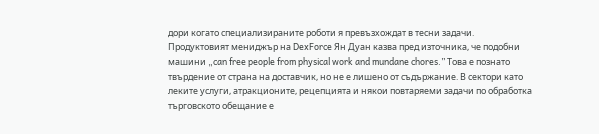дори когато специализираните роботи я превъзхождат в тесни задачи.
Продуктовият мениджър на DexForce Ян Дуан казва пред източника, че подобни машини „can free people from physical work and mundane chores.” Това е познато твърдение от страна на доставчик, но не е лишено от съдържание. В сектори като леките услуги, атракционите, рецепцията и някои повтаряеми задачи по обработка търговското обещание е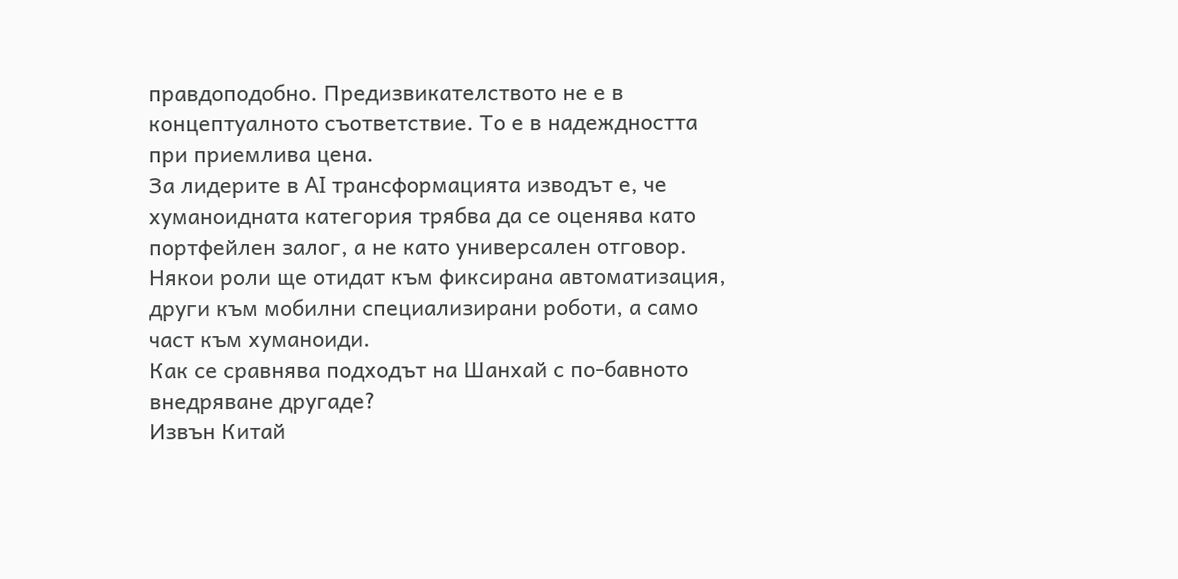правдоподобно. Предизвикателството не е в концептуалното съответствие. То е в надеждността при приемлива цена.
За лидерите в AI трансформацията изводът е, че хуманоидната категория трябва да се оценява като портфейлен залог, а не като универсален отговор. Някои роли ще отидат към фиксирана автоматизация, други към мобилни специализирани роботи, а само част към хуманоиди.
Как се сравнява подходът на Шанхай с по-бавното внедряване другаде?
Извън Китай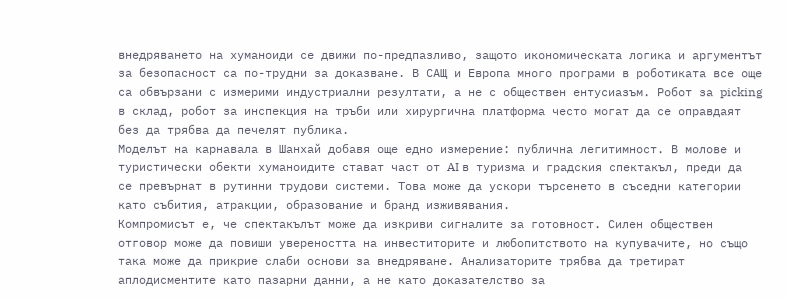внедряването на хуманоиди се движи по-предпазливо, защото икономическата логика и аргументът за безопасност са по-трудни за доказване. В САЩ и Европа много програми в роботиката все още са обвързани с измерими индустриални резултати, а не с обществен ентусиазъм. Робот за picking в склад, робот за инспекция на тръби или хирургична платформа често могат да се оправдаят без да трябва да печелят публика.
Моделът на карнавала в Шанхай добавя още едно измерение: публична легитимност. В молове и туристически обекти хуманоидите стават част от AI в туризма и градския спектакъл, преди да се превърнат в рутинни трудови системи. Това може да ускори търсенето в съседни категории като събития, атракции, образование и бранд изживявания.
Компромисът е, че спектакълът може да изкриви сигналите за готовност. Силен обществен отговор може да повиши увереността на инвеститорите и любопитството на купувачите, но също така може да прикрие слаби основи за внедряване. Анализаторите трябва да третират аплодисментите като пазарни данни, а не като доказателство за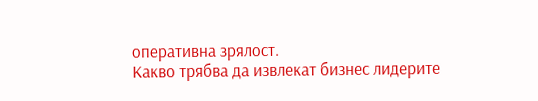оперативна зрялост.
Какво трябва да извлекат бизнес лидерите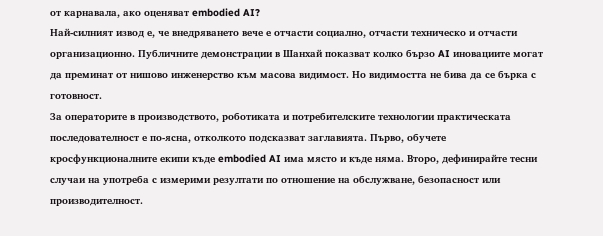от карнавала, ако оценяват embodied AI?
Най-силният извод е, че внедряването вече е отчасти социално, отчасти техническо и отчасти организационно. Публичните демонстрации в Шанхай показват колко бързо AI иновациите могат да преминат от нишово инженерство към масова видимост. Но видимостта не бива да се бърка с готовност.
За операторите в производството, роботиката и потребителските технологии практическата последователност е по-ясна, отколкото подсказват заглавията. Първо, обучете кросфункционалните екипи къде embodied AI има място и къде няма. Второ, дефинирайте тесни случаи на употреба с измерими резултати по отношение на обслужване, безопасност или производителност.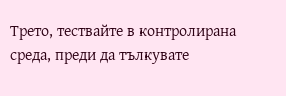Трето, тествайте в контролирана среда, преди да тълкувате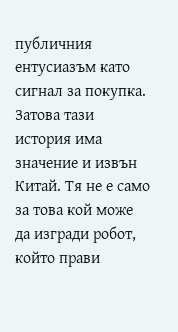публичния ентусиазъм като сигнал за покупка.
Затова тази история има значение и извън Китай. Тя не е само за това кой може да изгради робот, който прави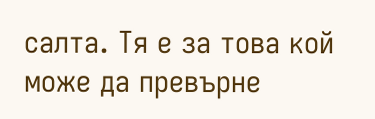салта. Тя е за това кой може да превърне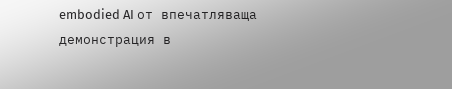embodied AI от впечатляваща демонстрация в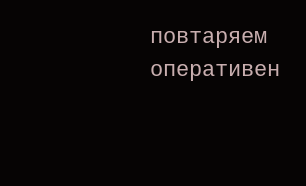повтаряем оперативен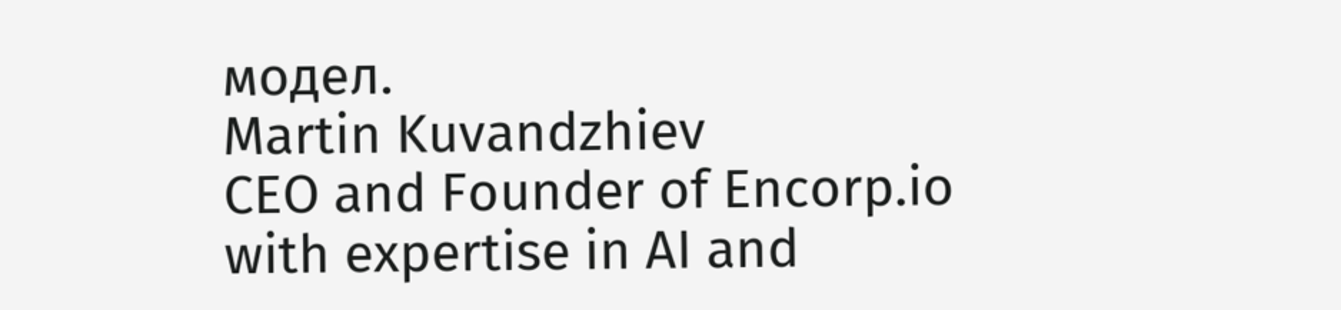модел.
Martin Kuvandzhiev
CEO and Founder of Encorp.io with expertise in AI and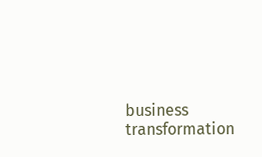business transformation